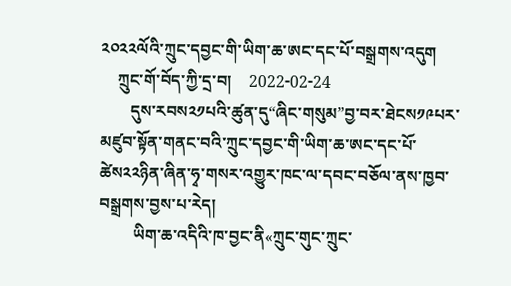༢༠༢༢ལོའི་ཀྲུང་དབྱང་གི་ཡིག་ཆ་ཨང་དང་པོ་བསྒྲགས་འདུག
    ཀྲུང་གོ་བོད་ཀྱི་དྲ་བ།    2022-02-24
       དུས་རབས༢༡པའི་ཚུན་དུ“ཞིང་གསུམ”བྱ་བར་ཐེངས༡༩པར་མཛུབ་སྟོན་གནང་བའི་ཀྲུང་དབྱང་གི་ཡིག་ཆ་ཨང་དང་པོ་ཚེས༢༢ཉིན་ཞིན་ཧྭ་གསར་འགྱུར་ཁང་ལ་དབང་བཅོལ་ནས་ཁྱབ་བསྒྲགས་བྱས་པ་རེད།
        ཡིག་ཆ་འདིའི་ཁ་བྱང་ནི«ཀྲུང་གུང་ཀྲུང་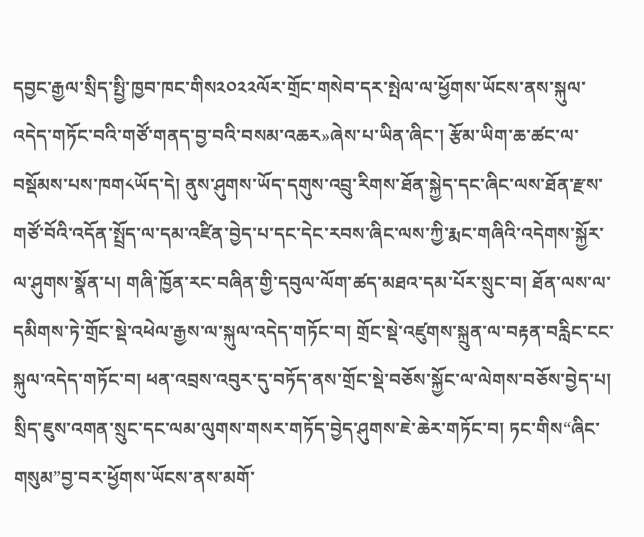དབྱང་རྒྱལ་སྲིད་སྤྱི་ཁྱབ་ཁང་གིས༢༠༢༢ལོར་གྲོང་གསེབ་དར་སྤེལ་ལ་ཕྱོགས་ཡོངས་ནས་སྐུལ་འདེད་གཏོང་བའི་གཙོ་གནད་བྱ་བའི་བསམ་འཆར»ཞེས་པ་ཡིན་ཞིང་། རྩོམ་ཡིག་ཆ་ཚང་ལ་བསྡོམས་པས་ཁག༨ཡོད་དེ། ནུས་ཤུགས་ཡོད་དགུས་འབྲུ་རིགས་ཐོན་སྐྱེད་དང་ཞིང་ལས་ཐོན་རྫས་གཙོ་བོའི་འདོན་སྤྲོད་ལ་དམ་འཛིན་བྱེད་པ་དང་དེང་རབས་ཞིང་ལས་ཀྱི་རྨང་གཞིའི་འདེགས་སྐྱོར་ལ་ཤུགས་སྣོན་པ། གཞི་ཁྱོན་རང་བཞིན་གྱི་དབུལ་ལོག་ཚད་མཐའ་དམ་པོར་སྲུང་བ། ཐོན་ལས་ལ་དམིགས་ཏེ་གྲོང་སྡེ་འཕེལ་རྒྱས་ལ་སྐུལ་འདེད་གཏོང་བ། གྲོང་སྡེ་འཛུགས་སྐྲུན་ལ་བརྟན་བརླིང་ངང་སྐུལ་འདེད་གཏོང་བ། ཕན་འབྲས་འབུར་དུ་བཏོད་ནས་གྲོང་སྡེ་བཅོས་སྐྱོང་ལ་ལེགས་བཅོས་བྱེད་པ། སྲིད་ཇུས་འགན་སྲུང་དང་ལམ་ལུགས་གསར་གཏོད་བྱེད་ཤུགས་ཇེ་ཆེར་གཏོང་བ། ཏང་གིས“ཞིང་གསུམ”བྱ་བར་ཕྱོགས་ཡོངས་ནས་མགོ་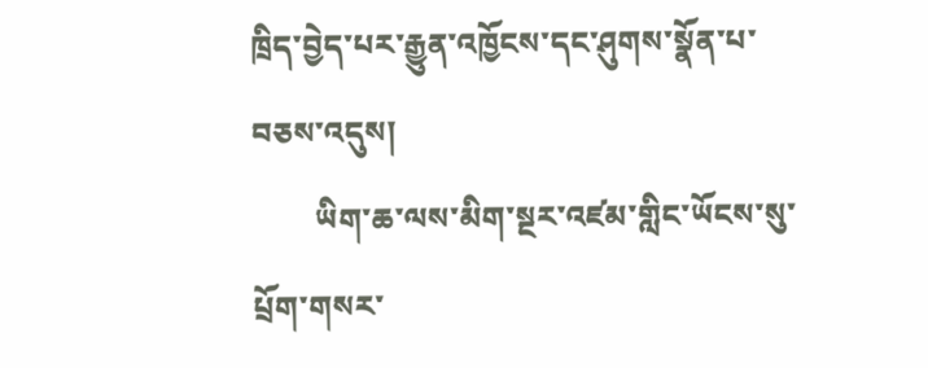ཁྲིད་བྱེད་པར་རྒྱུན་འཁྱོངས་དང་ཤུགས་སྣོན་པ་བཅས་འདུས།
        ཡིག་ཆ་ལས་མིག་སྔར་འཛམ་གླིང་ཡོངས་སུ་པྲོག་གསར་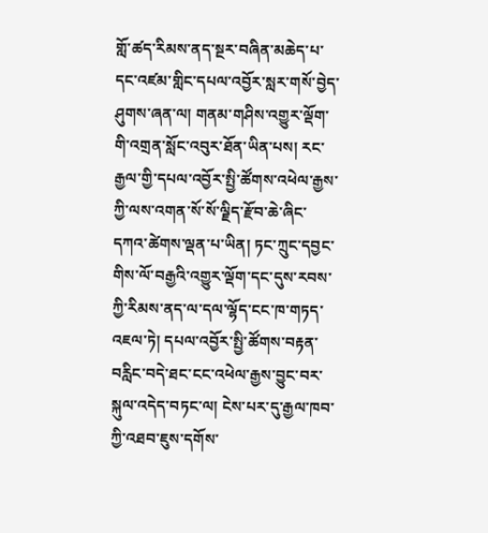གློ་ཚད་རིམས་ནད་སྔར་བཞིན་མཆེད་པ་དང་འཛམ་གླིང་དཔལ་འབྱོར་སླར་གསོ་བྱེད་ཤུགས་ཞན་ལ། གནམ་གཤིས་འགྱུར་ལྡོག་གི་འགྲན་སློང་འབུར་ཐོན་ཡིན་པས། རང་རྒྱལ་གྱི་དཔལ་འབྱོར་སྤྱི་ཚོགས་འཕེལ་རྒྱས་ཀྱི་ལས་འགན་སོ་སོ་ལྗིད་རྫོབ་ཆེ་ཞིང་དཀའ་ཚེགས་ལྡན་པ་ཡིན། ཏང་ཀྲུང་དབྱང་གིས་ལོ་བརྒྱའི་འགྱུར་ལྡོག་དང་དུས་རབས་ཀྱི་རིམས་ནད་ལ་དལ་ལྷོད་ངང་ཁ་གཏད་འཇལ་ཏེ། དཔལ་འབྱོར་སྤྱི་ཚོགས་བརྟན་བརླིང་བདེ་ཐང་ངང་འཕེལ་རྒྱས་བྱུང་བར་སྐུལ་འདེད་བཏང་ལ། ངེས་པར་དུ་རྒྱལ་ཁབ་ཀྱི་འཐབ་ཇུས་དགོས་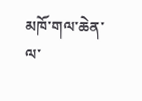མཁོ་གལ་ཆེན་ལ་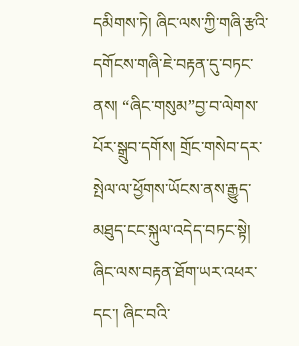དམིགས་ཏེ། ཞིང་ལས་ཀྱི་གཞི་རྩའི་དགོངས་གཞི་ཇེ་བརྟན་དུ་བཏང་ནས། “ཞིང་གསུམ”བྱ་བ་ལེགས་པོར་སྒྲུབ་དགོས། གྲོང་གསེབ་དར་སྤེལ་ལ་ཕྱོགས་ཡོངས་ནས་རྒྱུད་མཐུད་ངང་སྐུལ་འདེད་བཏང་སྟེ། ཞིང་ལས་བརྟན་ཐོག་ཡར་འཕར་དང་། ཞིང་བའི་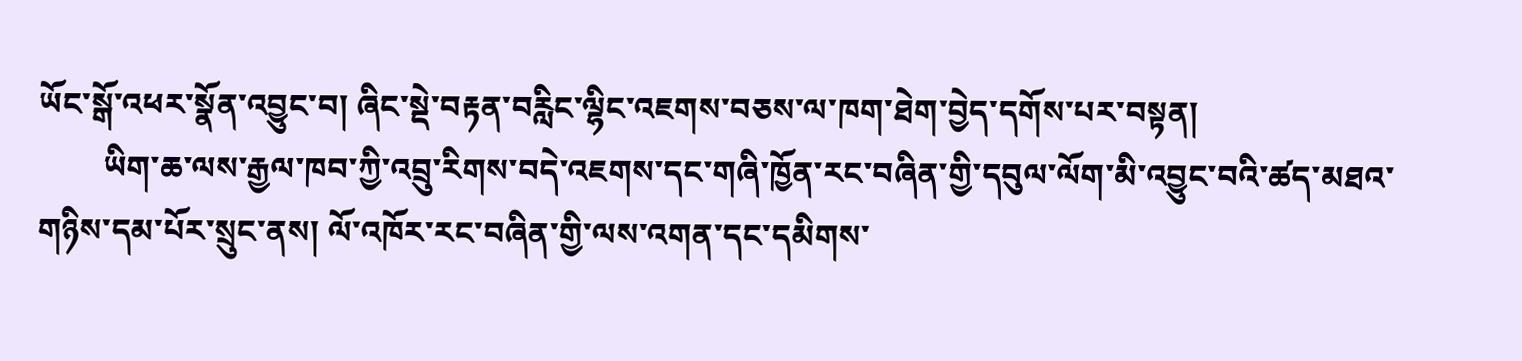ཡོང་སྒོ་འཕར་སྣོན་འབྱུང་བ། ཞིང་སྡེ་བརྟན་བརླིང་ལྷིང་འཇགས་བཅས་ལ་ཁག་ཐེག་བྱེད་དགོས་པར་བསྟན།
        ཡིག་ཆ་ལས་རྒྱལ་ཁབ་ཀྱི་འབྲུ་རིགས་བདེ་འཇགས་དང་གཞི་ཁྱོན་རང་བཞིན་གྱི་དབུལ་ལོག་མི་འབྱུང་བའི་ཚད་མཐའ་གཉིས་དམ་པོར་སྲུང་ནས། ལོ་འཁོར་རང་བཞིན་གྱི་ལས་འགན་དང་དམིགས་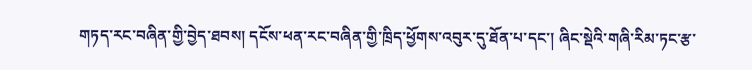གཏད་རང་བཞིན་གྱི་བྱེད་ཐབས། དངོས་ཕན་རང་བཞིན་གྱི་ཁྲིད་ཕྱོགས་འབུར་དུ་ཐོན་པ་དང་། ཞིང་སྡེའི་གཞི་རིམ་ཏང་རྩ་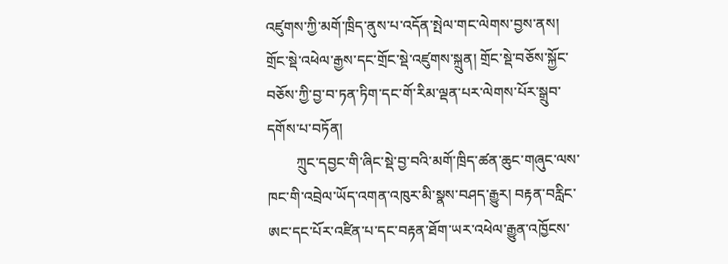འཛུགས་ཀྱི་མགོ་ཁྲིད་ནུས་པ་འདོན་སྤེལ་གང་ལེགས་བྱས་ནས། གྲོང་སྡེ་འཕེལ་རྒྱས་དང་གྲོང་སྡེ་འཛུགས་སྐྲུན། གྲོང་སྡེ་བཅོས་སྐྱོང་བཅོས་ཀྱི་བྱ་བ་ཏན་ཏིག་དང་གོ་རིམ་ལྡན་པར་ལེགས་པོར་སྒྲུབ་དགོས་པ་བཏོན།
        ཀྲུང་དབྱང་གི་ཞིང་སྡེ་བྱ་བའི་མགོ་ཁྲིད་ཚན་ཆུང་གཞུང་ལས་ཁང་གི་འབྲེལ་ཡོད་འགན་འཁུར་མི་སྣས་བཤད་རྒྱུར། བརྟན་བརླིང་ཨང་དང་པོར་འཛིན་པ་དང་བརྟན་ཐོག་ཡར་འཕེལ་རྒྱུན་འཁྱོངས་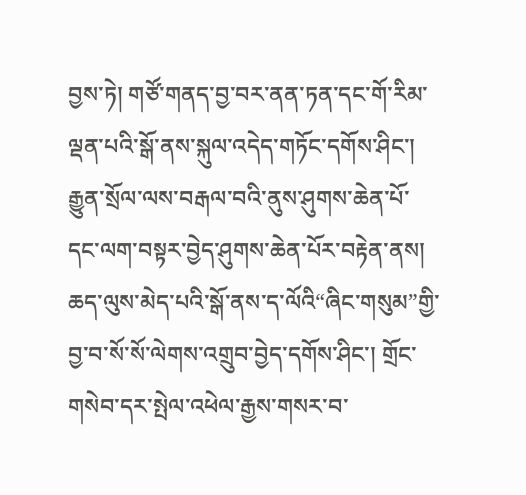བྱས་ཏེ། གཙོ་གནད་བྱ་བར་ནན་ཏན་དང་གོ་རིམ་ལྡན་པའི་སྒོ་ནས་སྐུལ་འདེད་གཏོང་དགོས་ཤིང་། རྒྱུན་སྲོལ་ལས་བརྒལ་བའི་ནུས་ཤུགས་ཆེན་པོ་དང་ལག་བསྟར་བྱེད་ཤུགས་ཆེན་པོར་བརྟེན་ནས། ཆད་ལུས་མེད་པའི་སྒོ་ནས་ད་ལོའི“ཞིང་གསུམ”གྱི་བྱ་བ་སོ་སོ་ལེགས་འགྲུབ་བྱེད་དགོས་ཤིང་། གྲོང་གསེབ་དར་སྤེལ་འཕེལ་རྒྱས་གསར་བ་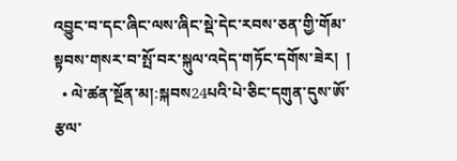འབྱུང་བ་དང་ཞིང་ལས་ཞིང་སྡེ་དེང་རབས་ཅན་གྱི་གོམ་སྟབས་གསར་བ་སྤོ་བར་སྐུལ་འདེད་གཏོང་དགོས་ཟེར།  །
  • ལེ་ཚན་སྔོན་མ།:སྐབས24པའི་པེ་ཅིང་དགུན་དུས་ཨོ་རྩལ་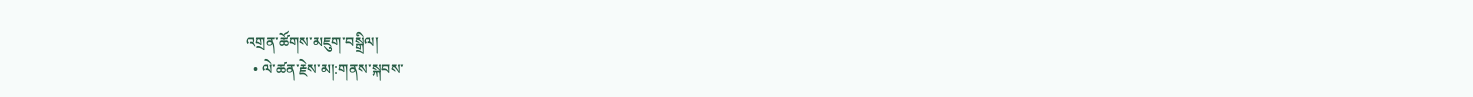འགྲན་ཚོགས་མཇུག་བསྒྲིལ།
  • ལེ་ཚན་རྗེས་མ།:གནས་སྐབས་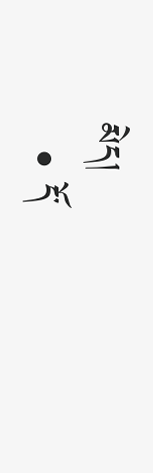མེད།
  • དོ་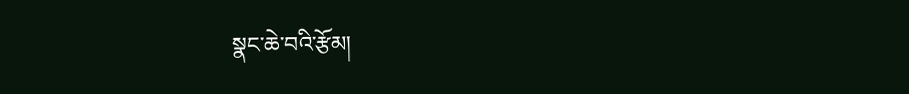སྣང་ཆེ་བའི་རྩོམ།